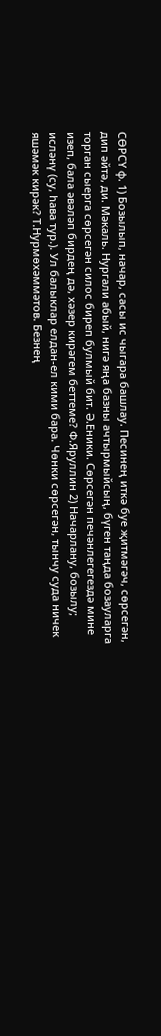СӨРСҮ ф. 1) Бозылып, начар, сасы ис чыгара башлау. Песинең иткә буе җитмәгәч, сөрсегән, дип әйтә, ди. Мәкаль. Нургали абый, нигә яңа базны ачтырмыйсың, бүген таңда бозауларга торган сыерга сөрсегән силос биреп булмый бит. Ә.Еники. Сөрсегән печәнлегегездә мине изеп, бала әвәләп бирдең дә, хәзер кирәгем беттеме? Ф.Яруллин 2) Начарлану, бозылу; исләнү (су, һава тур.). Ул балыклар елдан-ел кими бара. Чөнки сөрсегән, тынчу суда ничек яшәмәк кирәк? Т.Нурмөхәммәтов. Безнең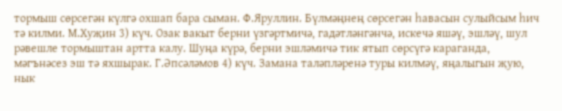тормыш сөрсегән күлгә охшап бара сыман. Ф.Яруллин. Бүлмәңнең сөрсегән һавасын сулыйсым һич тә килми. М.Хуҗин 3) күч. Озак вакыт берни үзгәртмичә, гадәтләнгәнчә, искечә яшәү, эшләү, шул рәвешле тормыштан артта калу. Шуңа күрә, берни эшләмичә тик ятып сөрсүгә караганда, мәгънәсез эш тә яхшырак. Г.Әпсәләмов 4) күч. Замана таләпләренә туры килмәү, яңалыгын җую, нык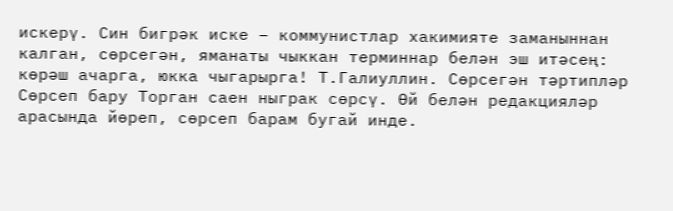искерү. Син бигрәк иске – коммунистлар хакимияте заманыннан калган, сөрсегән, яманаты чыккан терминнар белән эш итәсең: көрәш ачарга, юкка чыгарырга! Т.Галиуллин. Сөрсегән тәртипләр Сөрсеп бару Торган саен ныграк сөрсү. Өй белән редакцияләр арасында йөреп, сөрсеп барам бугай инде.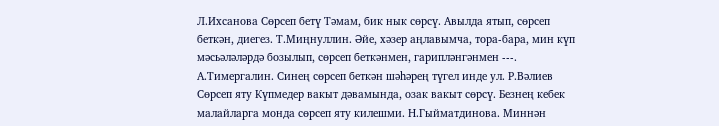Л.Ихсанова Сөрсеп бетү Тәмам, бик нык сөрсү. Авылда ятып, сөрсеп беткән, диегез. Т.Миңнуллин. Әйе, хәзер аңлавымча, тора-бара, мин күп мәсьәләләрдә бозылып, сөрсеп беткәнмен, гарипләнгәнмен ---. А.Тимергалин. Синең сөрсеп беткән шәһәрең түгел инде ул. Р.Вәлиев Сөрсеп яту Күпмедер вакыт дәвамында, озак вакыт сөрсү. Безнең кебек малайларга монда сөрсеп яту килешми. Н.Гыйматдинова. Миннән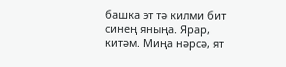башка эт тә килми бит синең яныңа. Ярар, китәм. Миңа нәрсә, ят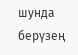шунда берүзең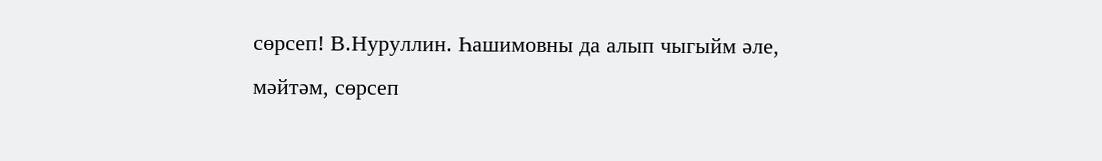сөрсеп! В.Нуруллин. Һашимовны да алып чыгыйм әле, мәйтәм, сөрсеп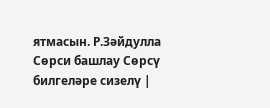ятмасын. Р.Зәйдулла Сөрси башлау Сөрсү билгеләре сизелү |